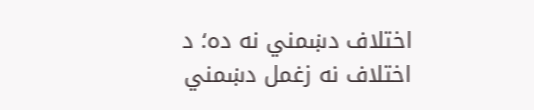اختلاف دښمني نه ده؛ د اختلاف نه زغمل دښمني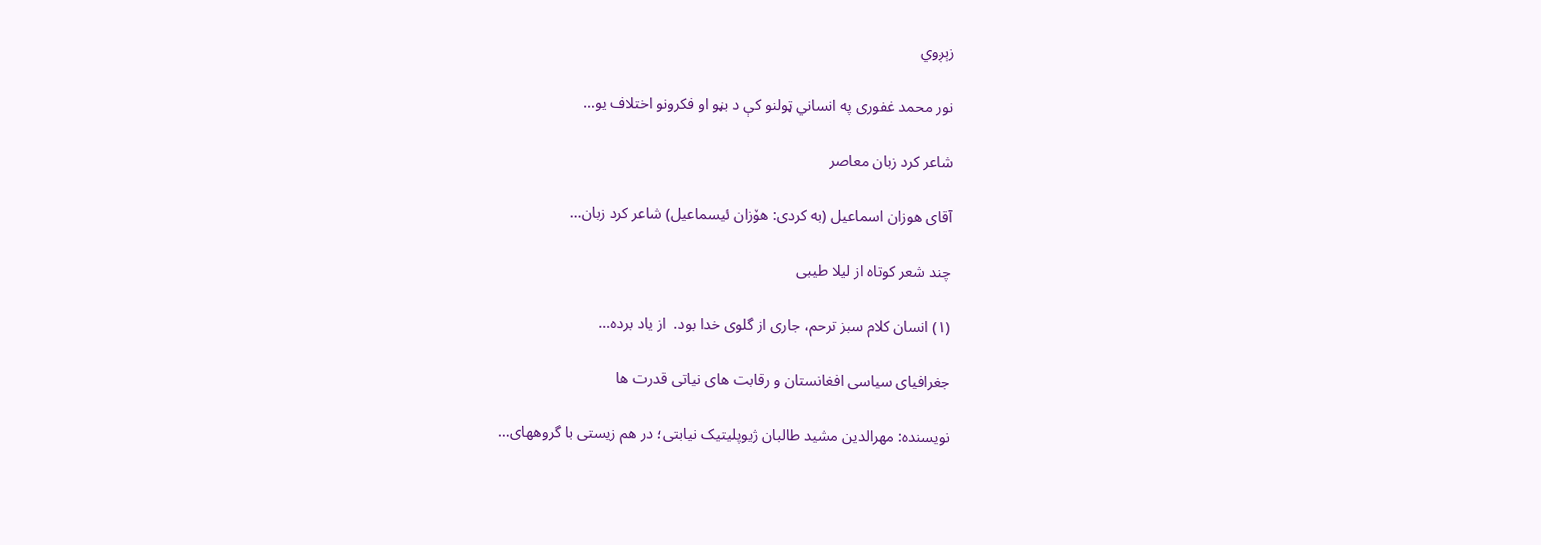زېږوي

نور محمد غفوری په انساني ټولنو کې د بڼو او فکرونو اختلاف یو…

شاعر کرد زبان معاصر

آقای هوزان اسماعیل (به کردی: هۆزان ئیسماعیل) شاعر کرد زبان…

چند شعر کوتاه از لیلا طیبی

(۱) انسان کلام سبز ترحم، جاری از گلوی خدا بود.  از یاد برده…

جغرافیای سیاسی افغانستان و رقابت های نیاتی قدرت ها

نویسنده: مهرالدین مشید طالبان ژیوپلیتیک نیابتی؛ در هم زیستی با گروههای…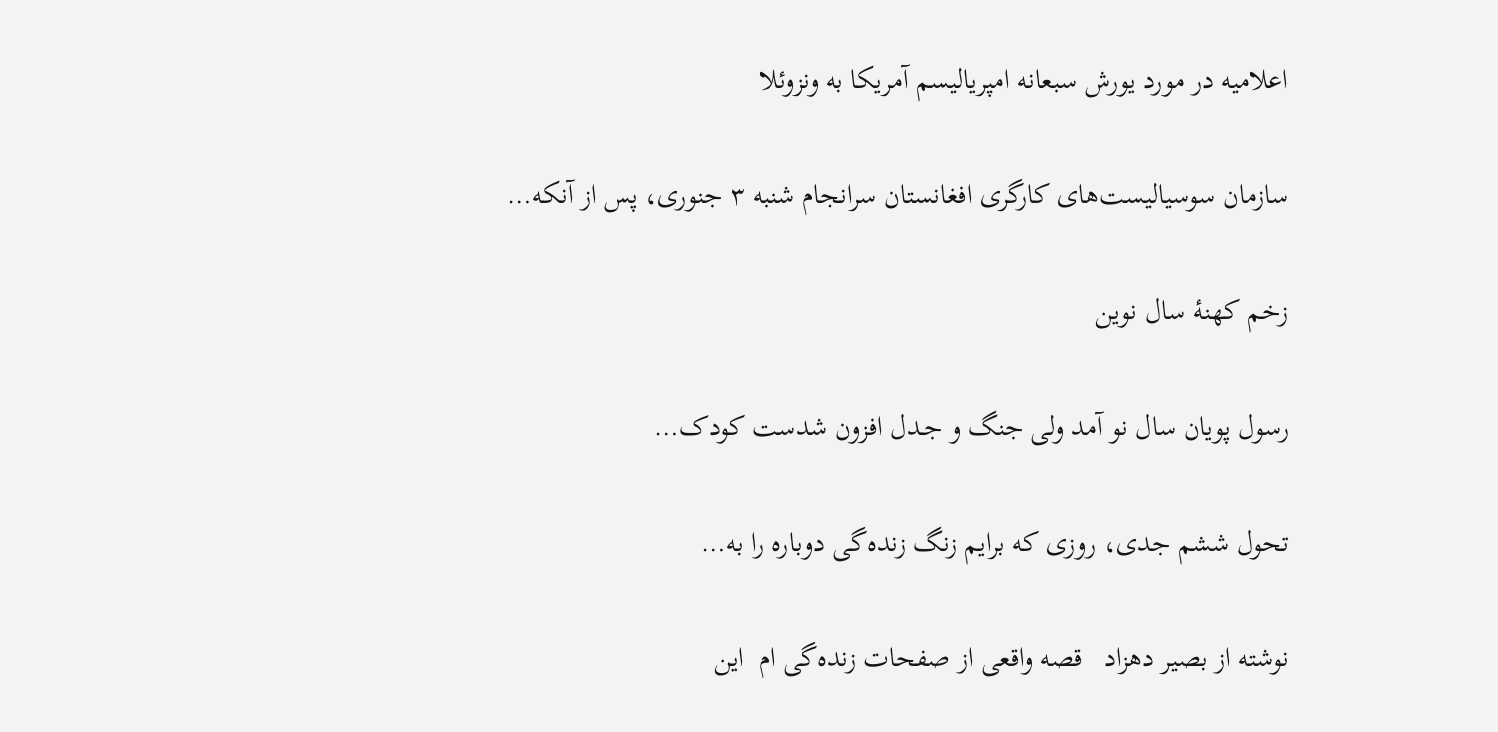اعلامیه در مورد یورش سبعانه امپریالیسم آمریکا به ونزوئلا

سازمان سوسیالیست‌های کارگری افغانستان سرانجام شنبه ۳ جنوری، پس از آنکه…

زخم کهنۀ سال نوین

رسول پویان سال نو آمد ولی جنگ و جـدل افزون شدست کودک…

تحول ششم جدی، روزی که برایم زنگ زنده‌گی دوباره را به…

نوشته از بصیر دهزاد   قصه واقعی از صفحات زنده‌گی ام  این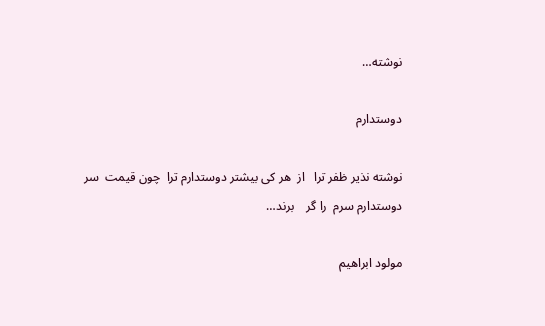نوشته…

دوستدارم

نوشته نذیر ظفر ترا   از  هر کی بیشتر دوستدارم ترا  چون قیمت  سر دوستدارم سرم  را گر    برند…

مولود ابراهیم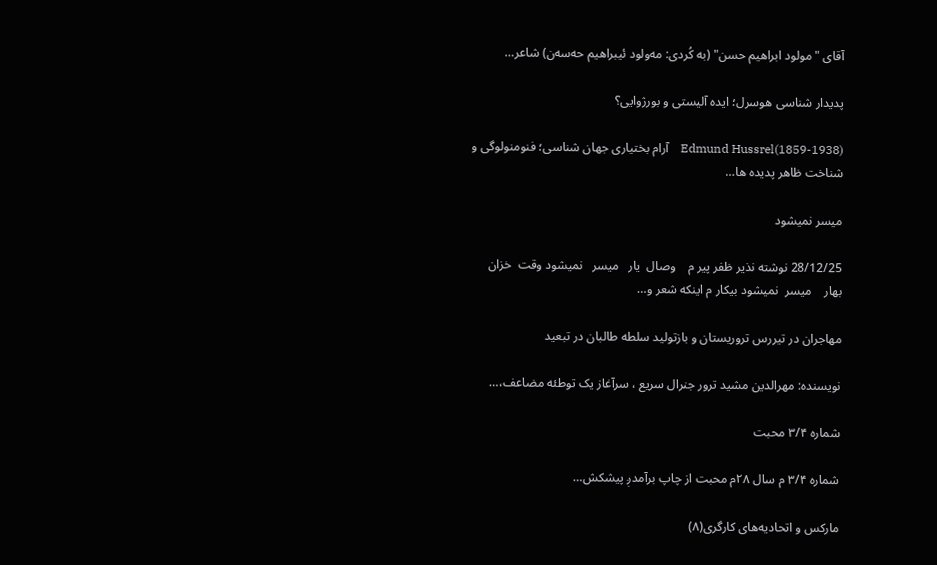آقای "مولود ابراهیم حسن" (به کُردی: مەولود ئیبراهیم حەسەن) شاعر…

پدیدار شناسی هوسرل؛ ایده آلیستی و بورژوایی؟

Edmund Hussrel(1859-1938)    آرام بختیاری جهان شناسی؛ فنومنولوگی و شناخت ظاهر پدیده ها…

ميسر نميشود

28/12/25 نوشته نذير ظفر پير م    وصال  يار   ميسر   نميشود وقت  خزان   بهار    ميسر  نميشود بيكار م اينكه شعر و…

مهاجران در تیررس تروریستان و بازتولید سلطه طالبان در تبعید

نویسنده: مهرالدین مشید ترور جنرال سریع ، سرآغاز یک توطئه مضاعف،…

شماره ۳/۴ محبت

شماره ۳/۴ م سال ۲۸م محبت از چاپ برآمدږ پیشکش…

مارکس و اتحادیه‌های کارگری(۸)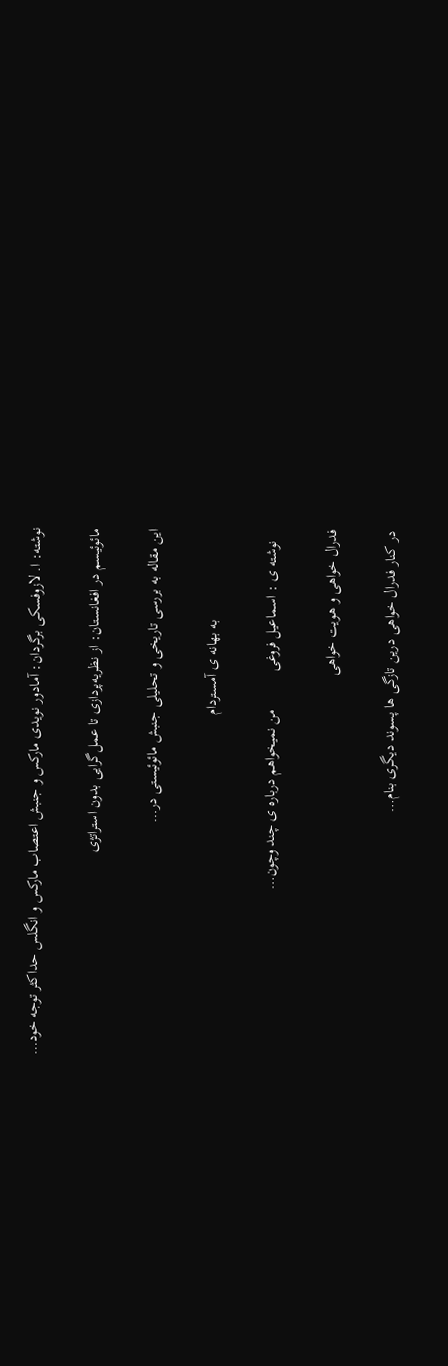نوشته: ا. لازوفسکی برگردان: آمادور نویدی مارکس و جنبش اعتصاب مارکس و انگلس حداکثر توجه خود…

مائوئیسم در افغانستان: از نظریه‌پردازی تا عمل‌گرایی بدون استراتژی

این مقاله به بررسی تاریخی و تحلیلی جنبش مائوئیستی در…

                        به بهانه ی آمستردام

   نوشته ی : اسماعیل فروغی          من نمیخواهم درباره ی چند وچون…

فدرال خواهی و هویت خواهی

در کنار فدرال خواهی درین تازگی ها پسوند دیگری بنام…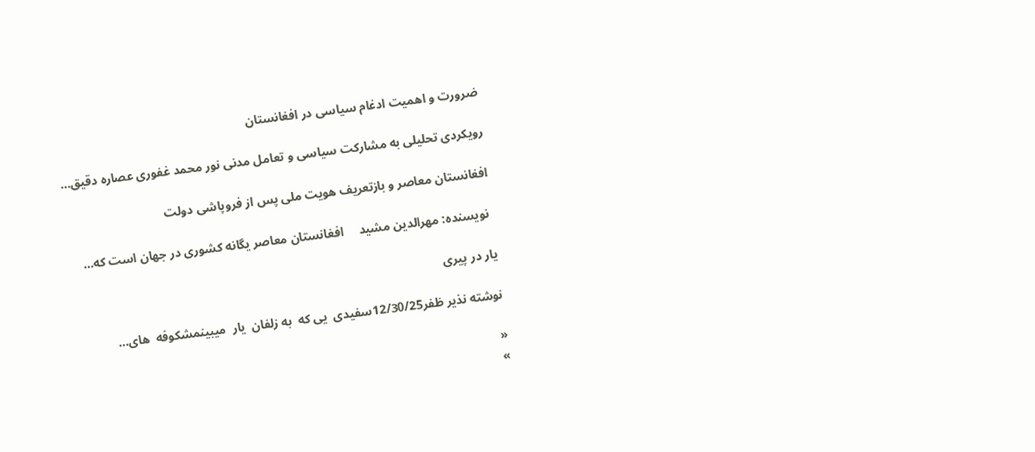ضرورت و اهمیت ادغام سیاسی در افغانستان

رویکردی تحلیلی به مشارکت سیاسی و تعامل مدنی نور محمد غفوری عصاره دقیق…

افغانستان معاصر و بازتعریف هویت ملی پس از فروپاشی دولت

 نویسنده: مهرالدین مشید     افغانستان معاصر یگانه کشوری در جهان است که…

یار در پیری

نوشته نذیر ظفر12/30/25سفیدی  يى که  به زلفان  یار  میبینمشکوفه  هاى…

«
»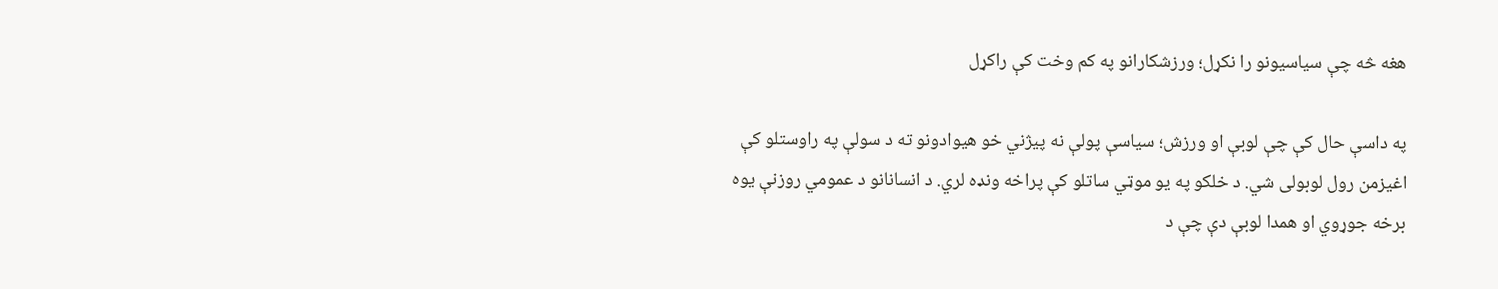هغه څه چې سياسيونو را نکړل؛ ورزشکارانو په کم وخت کې راکړل

په داسې حال کې چې لوبې او ورزش؛ سیاسې پولې نه پیژني خو هیوادونو ته د سولې په راوستلو کې اغیزمن رول لوبولی شي. د خلکو په يو موټي ساتلو کې پراخه ونډه لري. د انسانانو د عمومي روزنې یوه برخه جوړوي او همدا لوبې دې چې د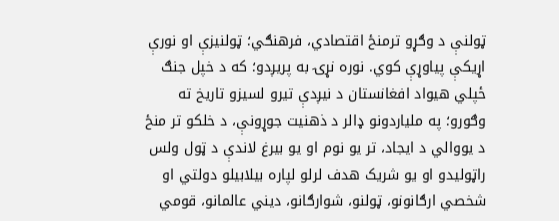ټولنې د وګړو ترمنځ اقتصادي، فرهنګي؛ ټولنیزې او نورې اړیکې پیاوړې کوي. نوره نړۍ به پريږدو؛ که د خپل جنګ ځپلي هيواد افغانستان د نيږدې تيرو لسيزو تاريخ ته وګورو؛ په ملياردونو ډالر د ذهنيت جوړونې، د خلکو تر منځ د يووالي د ايجاد، تر يو نوم او يو بيرغ لاندې د ټول ولس راټوليدو او يو شريک هدف لرلو لپاره بيلابيلو دولتي او شخصي ارګانونو، ټولنو، شوارګانو، ديني عالمانو، قومي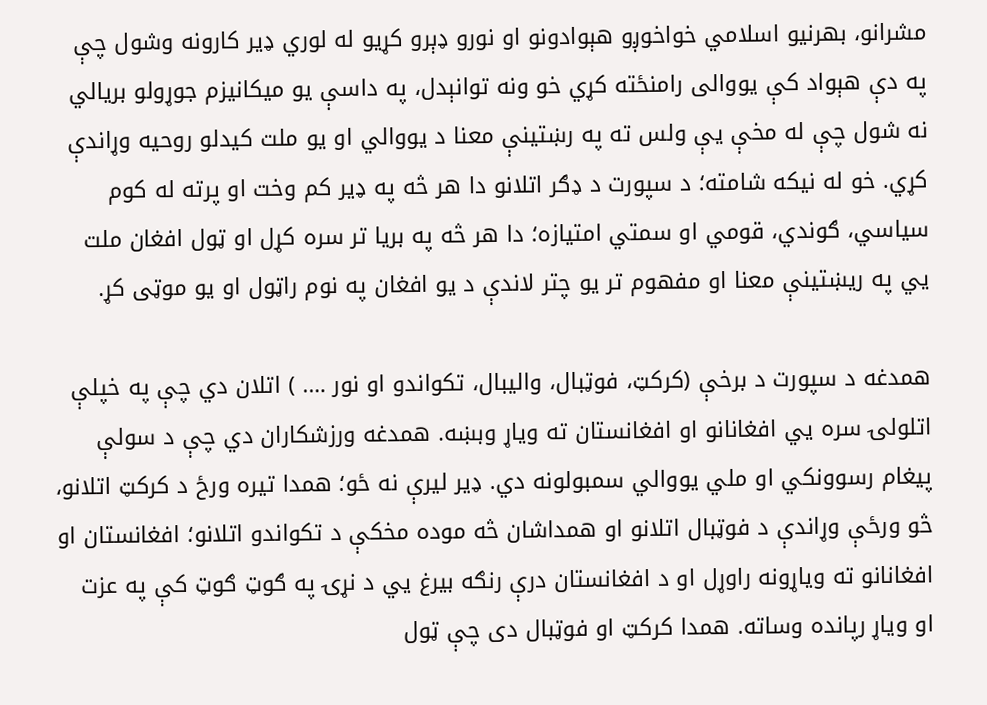مشرانو، بهرنيو اسلامي خواخوږو هېوادونو او نورو ډېرو کړيو له لوري ډير کارونه وشول چې په دې هېواد کې يووالی رامنځته کړي خو ونه توانېدل، په داسې يو ميکانيزم جوړولو بريالي نه شول چې له مخې يې ولس ته په رښتينې معنا د يووالي او يو ملت کيدلو روحيه وړاندې کړي. خو له نيکه شامته؛ د سپورت د ډګر اتلانو دا هر څه په ډیر کم وخت او پرته له کوم سياسي، ګوندي، قومي او سمتي امتيازه؛ دا هر څه په بريا تر سره کړل او ټول افغان ملت يي په ریښتينې معنا او مفهوم تر يو چتر لاندې د يو افغان په نوم راټول او يو موټی کړ.

همدغه د سپورت د برخې (کرکټ، فوټبال، واليبال، تکواندو او نور …. ) اتلان دي چې په خپلې اتلولۍ سره يي افغانانو او افغانستان ته وياړ وبښه. همدغه ورزشکاران دي چې د سولې پيغام رسوونکي او ملي يووالي سمبولونه دي. ډير ليرې نه ځو؛ همدا تيره ورځ د کرکټ اتلانو، څو ورځې وړاندې د فوټبال اتلانو او همداشان څه موده مخکې د تکواندو اتلانو؛ افغانستان او افغانانو ته وياړونه راوړل او د افغانستان درې رنګه بيرغ يي د نړۍ په ګوټ ګوټ کې په عزت او وياړ رپانده وساته. همدا کرکټ او فوټبال دی چې ټول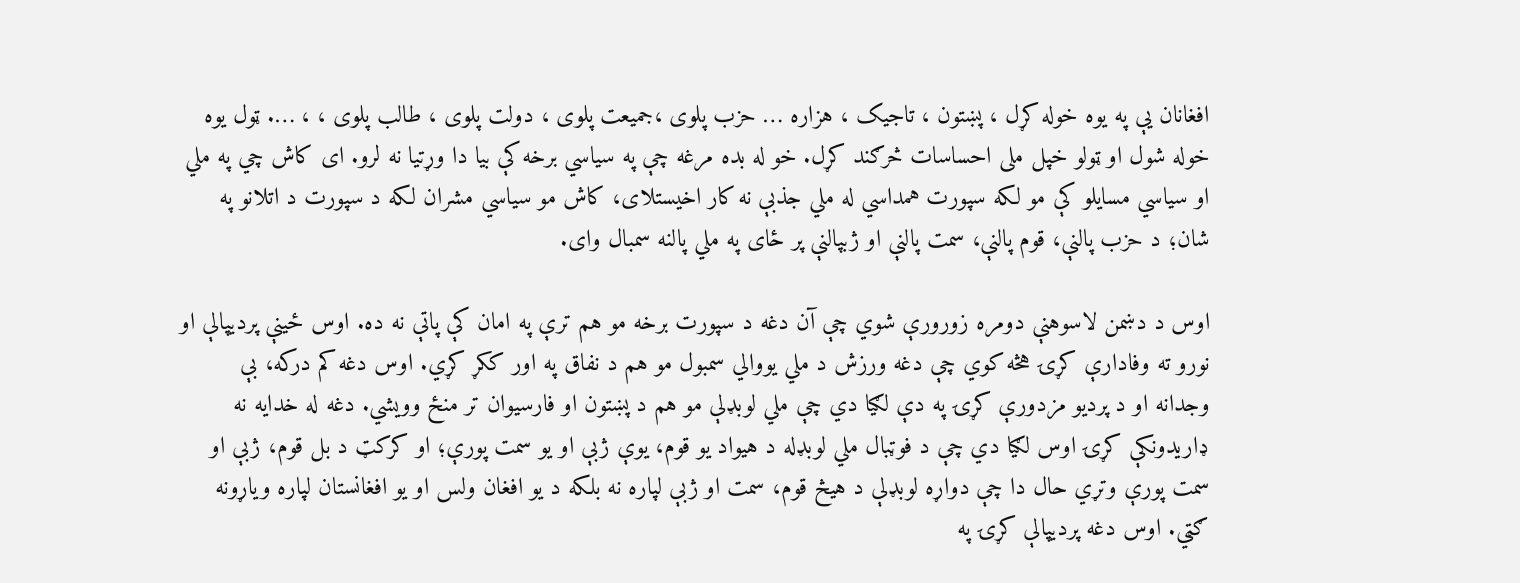افغانان یې په یوه خوله کړل ، پښتون ، تاجیک ، هزاره … حزب پلوی ،جمیعت پلوی ، دولت پلوی ، طالب پلوی ، ، …. ټول یوه خوله شول او ټولو خپل ملی احساسات څرګند کړل. خو له بده مرغه چې په سياسي برخه کې بيا دا وړتيا نه لرو. ای کاش چي په ملي او سياسي مسايلو کې مو لكه سپورت همداسي له ملي جذبې نه كار اخيستلای، کاش مو سياسي مشران لکه د سپورت د اتلانو په شان؛ د حزب پالنې، قوم پالنې، سمت پالنې او ژبپالنې پر ځای په ملي پالنه سمبال وای.

اوس د دښمن لاسوهنې دومره زورورې شوي چې آن دغه د سپورت برخه مو هم ترې په امان کې پاتې نه ده. اوس ځينې پرديپالې او نورو ته وفادارې کړۍ هڅه کوي چې دغه ورزش د ملي يووالي سمبول مو هم د نفاق په اور ککړ کړي. اوس دغه کم درکه، بې وجدانه او د پرديو مزدورې کړۍ په دې لګيا دي چې ملي لوبډلې مو هم د پښتون او فارسيوان تر منځ وويشي. دغه له خدايه نه ډاريدونکې کړۍ اوس لګيا دي چې د فوټبال ملي لوبډله د هيواد يو قوم، يوې ژبې او يو سمت پورې؛ او کرکټ د بل قوم، ژبې او سمت پورې وتړي حال دا چې دواړه لوبډلې د هيڅ قوم، سمت او ژبې لپاره نه بلکه د يو افغان ولس او يو افغانستان لپاره وياړونه ګټي. اوس دغه پرديپالې کړۍ په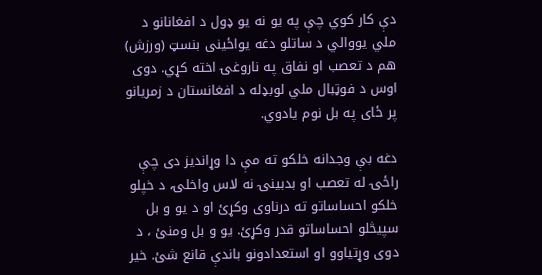دې کار کوي چې په يو نه يو ډول د افغانانو د ملي يووالي د ساتلو دغه يواځينی بنسټ (ورزش) هم د تعصب او نفاق په ناروغۍ اخته کړي. دوی اوس د فوټبال ملي لوبډله د افغانستان د زمريانو پر ځای په بل نوم يادوي.

دغه بې وجدانه خلکو ته مې دا وړانديز دی چې راځۍ له تعصب او بدبينۍ نه لاس واخلۍ، د خپلو خلکو احساساتو ته درناوی وکړئ او د یو و بل سپيڅلو احساساتو قدر وکړئ. يو و بل ومنئ ، د دوی وړتياوو او استعدادونو باندې قانع شئ. خير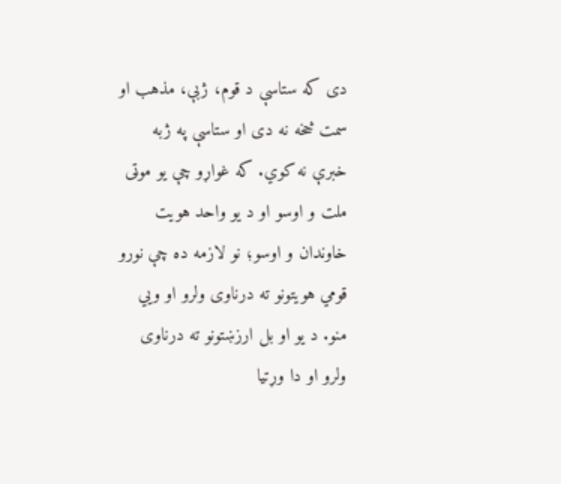دی که ستاسې د قوم، ژبې، مذهب او سمت څخه نه دی او ستاسې په ژبه خبرې نه کوي. که غواړو چې يو موټی ملت و اوسو او د يو واحد هويت خاوندان و اوسو؛ نو لازمه ده چې نورو قومي هويتونو ته درناوی ولرو او ويي منو. د يو او بل ارزښتونو ته درناوی ولرو او دا وړتيا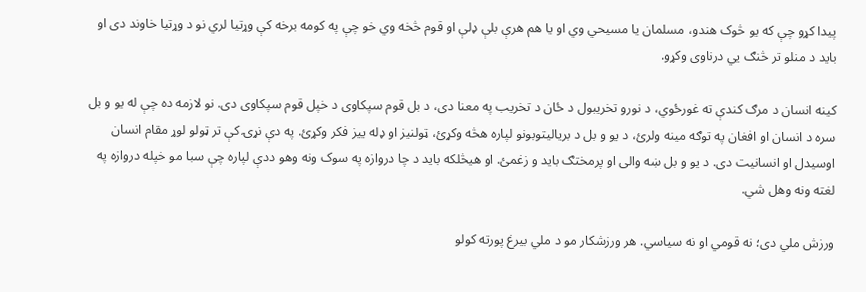پيدا کړو چې که يو څوک هندو، مسلمان يا مسيحي وي او يا هم هرې بلې ډلې او قوم څخه وي خو چې په کومه برخه کې وړتیا لري نو د وړتيا خاوند دی او بايد د منلو تر څنګ يي درناوی وکړو.

کينه انسان د مرګ کندې ته غورځوي، د نورو تخريبول د ځان د تخريب په معنا دی، د بل قوم سپکاوی د خپل قوم سپکاوی دی. نو لازمه ده چې له يو و بل سره د انسان او افغان په توګه مينه ولرئ، د يو و بل د برياليتوبونو لپاره هڅه وکړئ، ټولنيز او ډله ييز فکر وکړئ. په دې نړۍ کې تر ټولو لوړ مقام انسان اوسيدل او انسانيت دی. د يو و بل ښه والی او پرمختګ بايد و زغمئ. او هيڅلکه بايد د چا دروازه په سوک ونه وهو ددې لپاره چې سبا مو خپله دروازه په لغته ونه وهل شي.

ورزش ملي دی؛ نه قومي او نه سياسي. هر ورزشکار مو د ملي بيرغ پورته کولو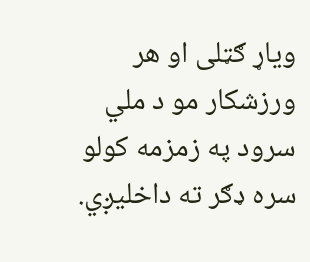وياړ ګټلی او هر ورزشکار مو د ملي سرود په زمزمه کولو سره ډګر ته داخليږي.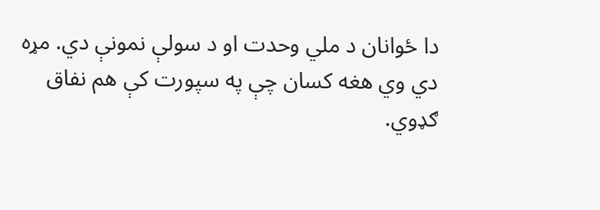دا ځوانان د ملي وحدت او د سولې نمونې دي. مړه دي وي هغه کسان چې په سپورت کې هم نفاق ګډوي.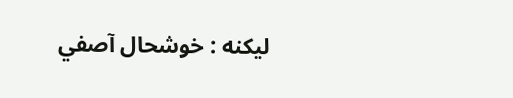لیکنه : خوشحال آصفي